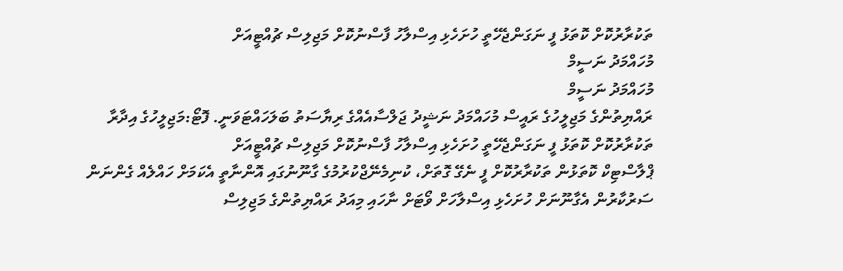ތަކުރާރުކޮށް ކޮތަޅު ފީ ނަގަންޖެހޭތީ ހުށަހެޅި އިސްލާހު ފާސްނުކޮށް މަޖިލިސް ޗުއްޓީއަށް
މުހައްމަދު ނަސީމް
މުހައްމަދު ނަސީމް
ރައްޔިތުންގެ މަޖިލީހުގެ ރައީސް މުހައްމަދު ނަޝީދު ޖަލްސާއެއްގެ ރިޔާސަތު ބަލަހައްޓަވަނީ. ފޮޓޯ:މަޖިލީހުގެ އިދާރާ
ތަކުރާރުކޮށް ކޮތަޅު ފީ ނަގަންޖެހޭތީ ހުށަހެޅި އިސްލާހު ފާސްނުކޮށް މަޖިލިސް ޗުއްޓީއަށް
ޕްލާސްޓިކް ކޮތަޅުން ތަކުރާރުކޮށް ފީ ނެގޭ ގޮތަށް، ކުނިމެނޭޖްކުރުމުގެ ގާނޫނުގައި އޮންނާތީ އެކަމަށް ހައްލެއް ގެންނަން ސަރުކާރުން އެގާނޫނަށް ހުށަހެޅި އިސްލާހަށް ވޯޓަށް ނާހައި މިއަދު ރައްޔިތުންގެ މަޖިލިސް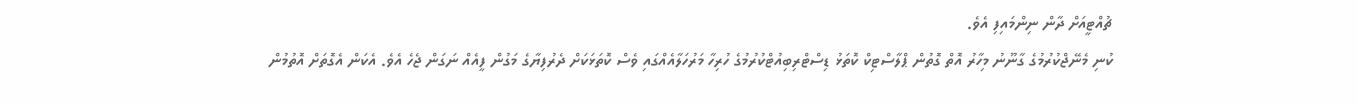ޗުއްޓީއަށް ދާން ނިންމައިފި އެވެ.
ކުނި މެނޭޖްކުރުމުގެ ގާނޫނު މިހާރު އޮތް ގޮތުން ޕްލާސްޓިކް ކޮތަޅު ޑިސްޓްރިބިއުޓްކުރުމުގެ ހުރިހާ މަރުހަލާއެއްގައި ވެސް ކޮތަޅަކަށް ދެރުފިޔާގެ މަގުން ފީއެއް ނަގަން ޖެހެ އެވެ. އެކަން އެގޮތަށް އޮތުމުން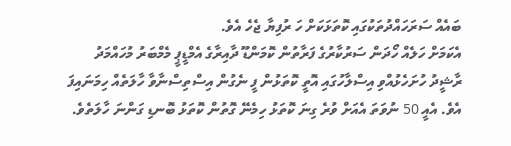ބައެއް ސަރަހައްދުތަކުގައި ކޮތަޅަކަށް ހަ ރުފިޔާ ޖެހެ އެވެ.
އެކަމަށް ހަލެއް ހޯދަން ސަރުކާރުގެ ފަރާތުން ކޮމަންޑޫ ދާއިރާގެ އެމްޑީޕީ މެމްބަރު މުހައްމަދު ރާޝީދު ހުށަހެޅުއްވި އިސްލާހުގައި އޮތީ ކޮތަޅުން ފީ ނެގުން އިސްތިސްނާވާ ހާލަތެއް ހިމަނައިފަ އެވެ. އެއީ 50 ނުވަތަ އެއަށް ވުރެ ގިނަ ކޮތަޅު ހިމެނޭ ގޮތުން ކޮތަޅު ބޮނޑި ގަންނަ ހާލަތެވެ.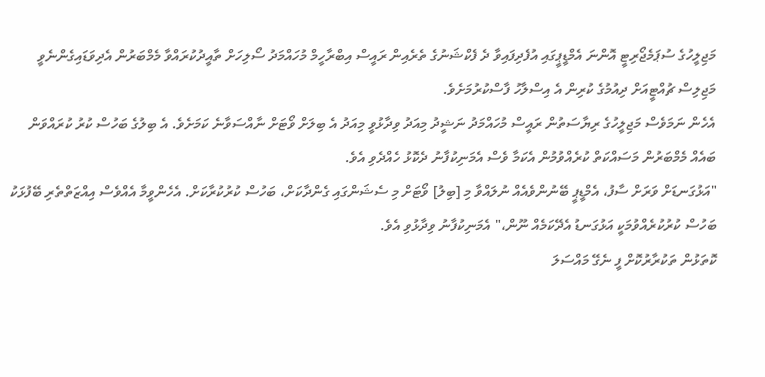މަޖިލީހުގެ ސުޕަމެޖޯރިޓީ އޮންނަ އެމްޑީޕީގައި އުފެދިފައިވާ ދެ ފެކްޝަނުގެ ތެރެއިން ރައީސް އިބްރާހީމް މުހައްމަދު ސޯލިހަށް ތާއީދުކުރައްވާ މެމްބަރުން އެދިވަޑައިގެންނެވީ މަޖިލިސް ޗުއްޓީއަށް ދިއުމުގެ ކުރިން އެ އިސްލާހު ފާސްކުރުމަށެވެ.
އެހެން ނަމަވެސް މަޖިލީހުގެ ރިޔާސަތުން ރައީސް މުހައްމަދު ނަޝީދު މިއަދު ވިދާޅުވީ މިއަދު އެ ބިލަށް ވޯޓަށް ނާއްސަވާނެ ކަމަށެވެ. އެ ބިލުގެ ބަހުސް ކުރު ކުރައްވަން ބައެއް މެމްބަރުން މަސައްކަތް ކުރެއްވުމުން އެކަމާ ވެސް އެމަނިކުފާނު ދެކޮޅު ހެއްދެވި އެވެ.
"އަޅުގަނޑަށް ވަރަށް ސާފު، އެމްޑީޕީ ބޭނުންވެއެއް ނުލައްވާ މި [ބިލު] ވޯޓަށް މި ސެޝަންގައި ގެންދާކަށް، ބަހުސް ކުރުކުރާކަށް. އެހެންވީމާ އެއްވެސް އިއްޒަތްތެރި ބޭފުޅަކު ބަހުސް ކުރުކުރެއްވުމަކީ އަޅުގަނޑު އެދޭކަމެއް ނޫން،" އެމަނިކުފާނު ވިދާޅުވި އެވެ.
ކޮތަޅުން ތަކުރާރުކޮށް ފީ ނެގޭ މައްސަލަ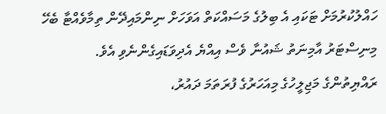ހައްލުކުރުމަށް ޓަކައި އެ ބިލުގެ މަސައްކަތް އަވަހަށް ނިންމައިދޭން ތިމާވެއްޓާ ބެހޭ މިނިސްޓަރު އާމިނަތު ޝައުނާ ވެސް އިއްޔެ އެދިވަޑައިގެންނެވި އެވެ.
ރައްޔިތުންގެ މަޖިލީހުގެ މިއަހަރުގެ ފުރަތަމަ ދައުރު،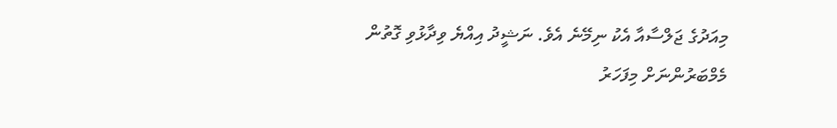މިއަދުގެ ޖަލްސާއާ އެކު ނިމޭނެ އެވެ. ނަޝީދު އިއްޔެ ވިދާޅުވި ގޮތުން މެމްބަރުންނަށް މިފަހަރު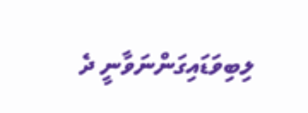ލިބިވަޑައިގަންނަވާނީ ދެ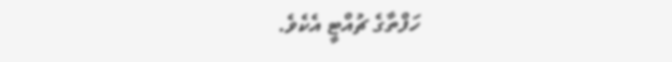ހަފްތާގެ ޗުއްޓީ އެކެވެ.